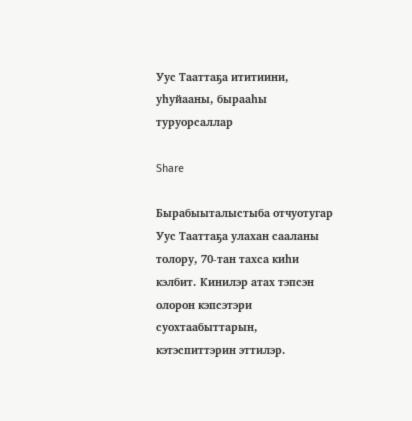Уус Тааттаҕа ититиини, уһуйааны, бырааһы туруорсаллар

Share

Бырабыыталыстыба отчуотугар Уус Тааттаҕа улахан сааланы толору, 70-тан тахса киһи кэлбит. Кинилэр атах тэпсэн олорон кэпсэтэри суохтаабыттарын, кэтэспиттэрин эттилэр.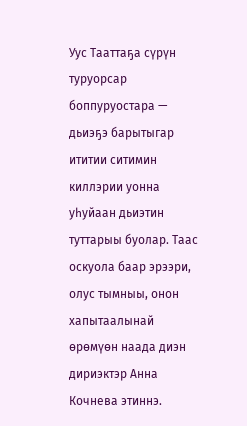Уус Тааттаҕа сүрүн туруорсар боппуруостара — дьиэҕэ барытыгар ититии ситимин киллэрии уонна уһуйаан дьиэтин туттарыы буолар. Таас оскуола баар эрээри, олус тымныы, онон хапытаалынай өрөмүөн наада диэн дириэктэр Анна Кочнева этиннэ.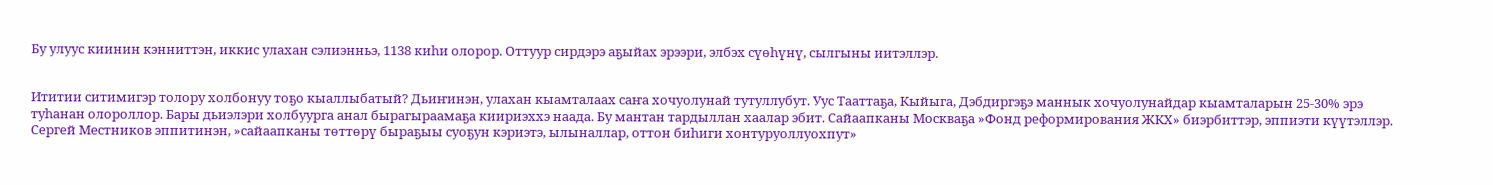Бу улуус киинин кэнниттэн, иккис улахан сэлиэнньэ, 1138 киһи олорор. Оттуур сирдэрэ аҕыйах эрээри, элбэх сүөһүнү, сылгыны иитэллэр.


Ититии ситимигэр толору холбонуу тоҕо кыаллыбатый? Дьиҥинэн, улахан кыамталаах саҥа хочуолунай тутуллубут. Уус Тааттаҕа, Кыйыга, Дэбдиргэҕэ маннык хочуолунайдар кыамталарын 25-30% эрэ туһанан олороллор. Бары дьиэлэри холбуурга анал бырагыраамаҕа киириэххэ наада. Бу мантан тардыллан хаалар эбит. Сайаапканы Москваҕа »Фонд реформирования ЖКХ» биэрбиттэр, эппиэти күүтэллэр. Сергей Местников эппитинэн, »сайаапканы төттөрү быраҕыы суоҕун кэриэтэ, ылыналлар, оттон биһиги хонтуруоллуохпут»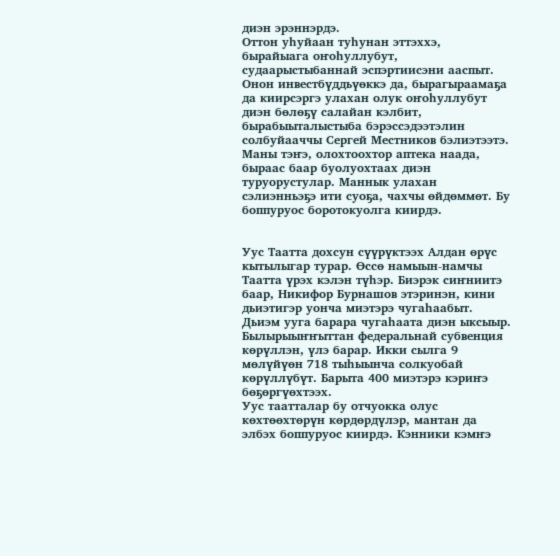диэн эрэннэрдэ.
Оттон уһуйаан туһунан эттэххэ, бырайыага оҥоһуллубут, судаарыстыбаннай эспэртиисэни ааспыт. Онон инвестбүддьүөккэ да, бырагыраамаҕа да киирсэргэ улахан олук оҥоһуллубут диэн бөлөҕү салайан кэлбит, бырабыыталыстыба бэрэссэдээтэлин солбуйааччы Сергей Местников бэлиэтээтэ.
Маны тэҥэ, олохтоохтор аптека наада, быраас баар буолуохтаах диэн туруорустулар. Маннык улахан сэлиэнньэҕэ ити суоҕа, чахчы өйдөммөт. Бу боппуруос боротокуолга киирдэ.


Уус Таатта дохсун сүүрүктээх Алдан өрүс кытылыгар турар. Өссө намыын-намчы Таатта үрэх кэлэн түһэр. Биэрэк сиҥниитэ баар, Никифор Бурнашов этэринэн, кини дьиэтигэр уонча миэтэрэ чугаһаабыт. Дьиэм ууга барара чугаһаата диэн ыксыыр. Былырыыҥҥыттан федеральнай субвенция көрүллэн, үлэ барар. Икки сылга 9 мөлүйүөн 718 тыһыынча солкуобай көрүллүбүт. Барыта 400 миэтэрэ кэриҥэ бөҕөргүөхтээх.
Уус таатталар бу отчуокка олус көхтөөхтөрүн көрдөрдүлэр, мантан да элбэх боппуруос киирдэ. Кэнники кэмҥэ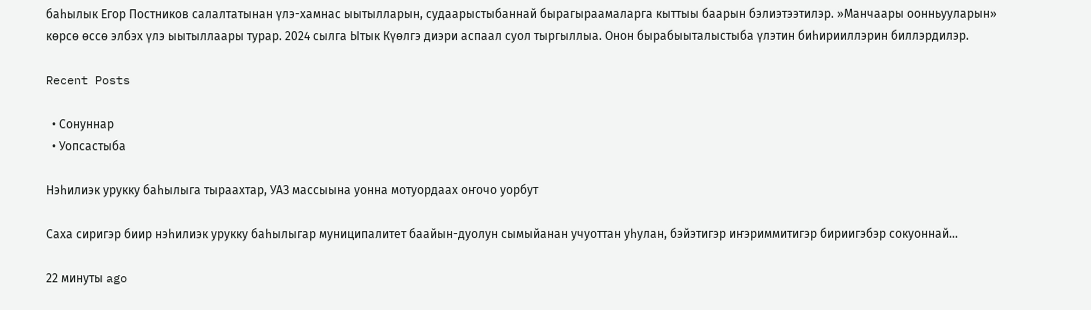баһылык Егор Постников салалтатынан үлэ-хамнас ыытылларын, судаарыстыбаннай бырагыраамаларга кыттыы баарын бэлиэтээтилэр. »Манчаары оонньууларын» көрсө өссө элбэх үлэ ыытыллаары турар. 2024 сылга Ытык Күөлгэ диэри аспаал суол тыргыллыа. Онон бырабыыталыстыба үлэтин биһирииллэрин биллэрдилэр.

Recent Posts

  • Сонуннар
  • Уопсастыба

Нэһилиэк урукку баһылыга тыраахтар, УАЗ массыына уонна мотуордаах оҥочо уорбут

Саха сиригэр биир нэһилиэк урукку баһылыгар муниципалитет баайын-дуолун сымыйанан учуоттан уһулан, бэйэтигэр иҥэриммитигэр бириигэбэр сокуоннай…

22 минуты ago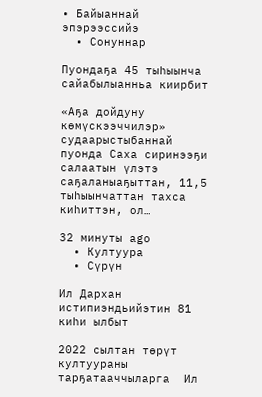• Байыаннай эпэрээссийэ
  • Сонуннар

Пуондаҕа 45 тыһыынча сайабылыанньа киирбит

«Аҕа дойдуну көмүскээччилэр» судаарыстыбаннай пуонда Саха сиринээҕи салаатын үлэтэ саҕаланыаҕыттан, 11,5 тыһыынчаттан тахса киһиттэн, ол…

32 минуты ago
  • Култуура
  • Сүрүн

Ил Дархан истипиэндьийэтин 81 киһи ылбыт

2022 сылтан төрүт култуураны тарҕатааччыларга  Ил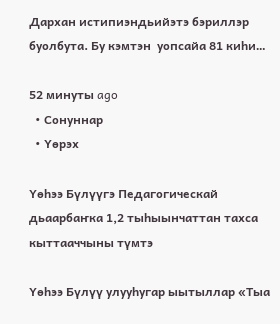Дархан истипиэндьийэтэ бэриллэр буолбута. Бу кэмтэн  уопсайа 81 киһи…

52 минуты ago
  • Сонуннар
  • Үөрэх

Үөһээ Бүлүүгэ Педагогическай дьаарбаҥка 1,2 тыһыынчаттан тахса кыттааччыны түмтэ

Үөһээ Бүлүү улууһугар ыытыллар «Тыа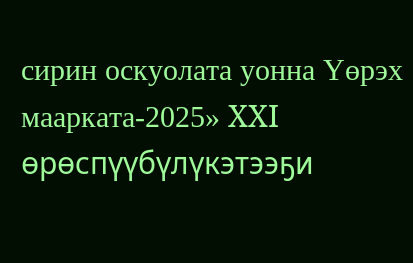сирин оскуолата уонна Үөрэх маарката-2025» XXI өрөспүүбүлүкэтээҕи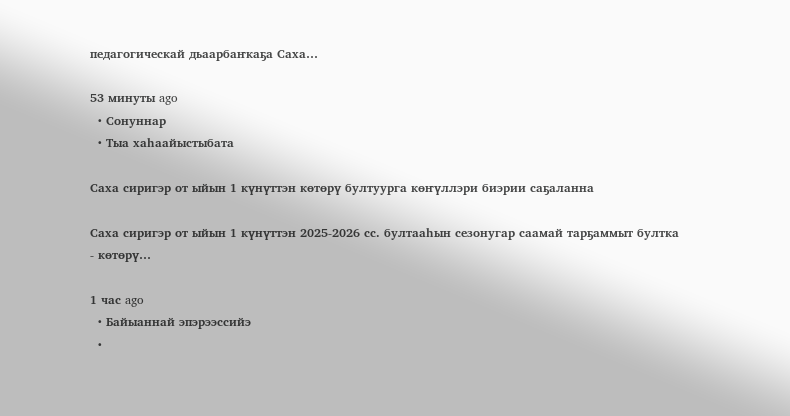педагогическай дьаарбаҥкаҕа Саха…

53 минуты ago
  • Сонуннар
  • Тыа хаһаайыстыбата

Саха сиригэр от ыйын 1 күнүттэн көтөрү бултуурга көҥүллэри биэрии саҕаланна

Саха сиригэр от ыйын 1 күнүттэн 2025-2026 сс. бултааһын сезонугар саамай тарҕаммыт бултка - көтөрү…

1 час ago
  • Байыаннай эпэрээссийэ
  •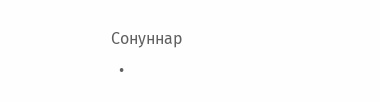Сонуннар
  •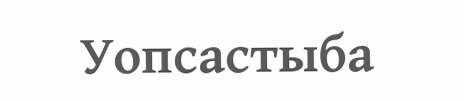Уопсастыба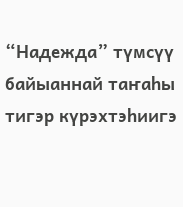“Надежда” түмсүү байыаннай таҥаһы тигэр күрэхтэһиигэ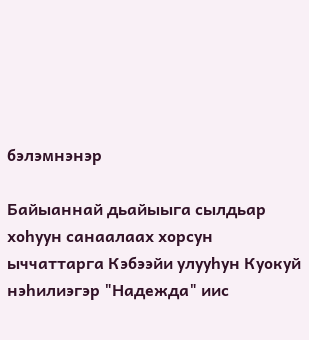бэлэмнэнэр

Байыаннай дьайыыга сылдьар хоһуун санаалаах хорсун ыччаттарга Кэбээйи улууһун Куокуй нэһилиэгэр "Надежда" иис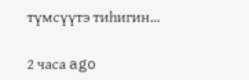түмсүүтэ тиһигин…

2 часа ago